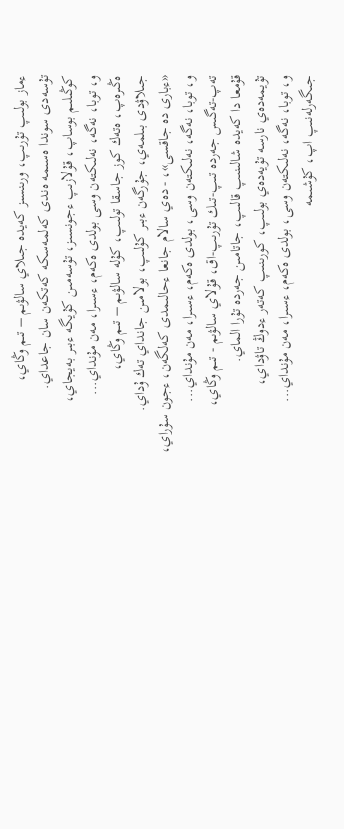ءماز بولىپ تۇرىپ، ورىنسىز كەيدە جىلاي سالۋىم – تىم وڭاي،
تۇسەدى سوندا ەسىمە ەندى كەلمەسكە كەتكەن سان جاعداي.
كوڭىلىم بوساپ، قۇلازىپ ءجونسىز، تۇسەمىن كۇيگە ءبىر بەيجاي،
و، توبا، نەگە، نەلىكتەن وسى بولدى ەكەم، ءسىرا، مەن مۇنداي...
ەڭىرەپ، ەتەك كوز جاسقا تولىپ، كۇلە سالۋىم – تىم وڭاي،
جىلاۋدى بىلمەي، جۇرگەن ءبىر كۇلىپ، بولامىن جانداي تەك ۇداي.
«ءبارى دە جاقسى»، - دەي سالام جانعا ءحالىمدى كەلگەن، ءجون سۇراي،
و، توبا، نەگە، نەلىكتەن وسى، بولدى ەكەم، ءسىرا، مەن مۇنداي...
تەپ-تەگىس جەردە تىپ-تىك تۇرىپ-اق، قۇلاي سالۋىم - تىم وڭاي،
قۇمعا دا كەيدە شالىنىپ قالىپ، جاتامىن جەردە تۇرا الماي.
تۇيمەدەي نارسە تۇيەدەي بولىپ، كورىنىپ كەتەر ءدوڭ تاۋداي،
و، توبا، نەگە، نەلىكتەن وسى، بولدى ەكەم، ءسىرا، مەن مۇنداي...
جىگەرلەنىپ اپ، كۇشىمە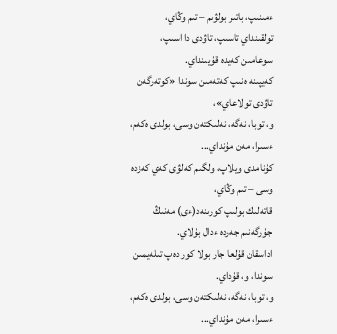ءمىنىپ، باتىر بولۋىم – تىم وڭاي،
تولقىنداي تاسىپ، تاۋدى دا اسىپ، سوعامىن كەيدە قۇيىنداي.
كەيپىنە ەنىپ كەتەمىن سوندا «كوتەرگەن تاۋدى تولاعاي»،
و، توبا، نەگە، نەلىكتەن وسى، بولدى ەكەم، ءسىرا، مەن مۇنداي...
كۇنامدى ويلاپ، ولگىم كەلۋى كەي كەزدە وسى – تىم وڭاي،
قاتەلىك بولىپ كورىنەد(ءى) مەنىڭ جۇرگەنىم جەردە ءدال بۇلاي.
اداسقان قۇلعا جار بولا كور دەپ تىلەيمىن سوندا، و، قۇداي.
و، توبا، نەگە، نەلىكتەن وسى، بولدى ەكەم، ءسىرا، مەن مۇنداي...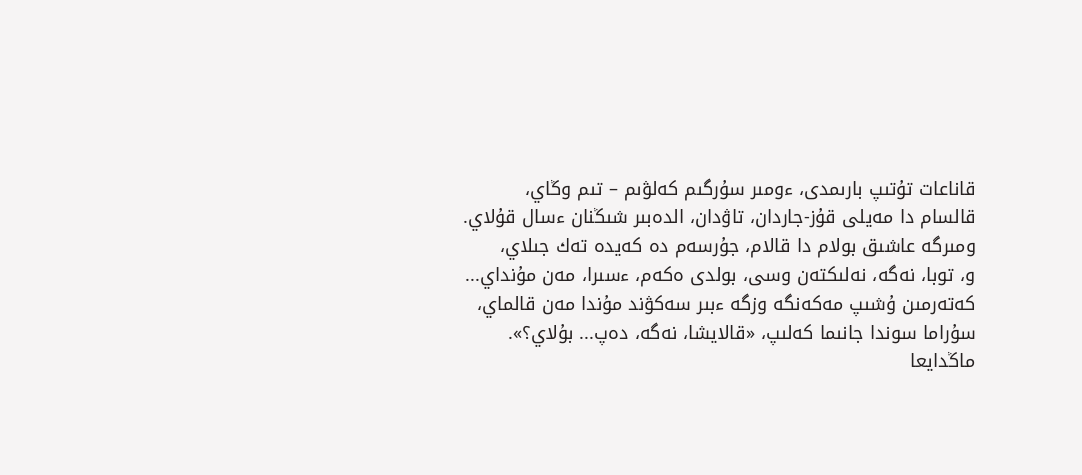قاناعات تۇتىپ بارىمدى، ءومىر سۇرگىم كەلۋىم – تىم وڭاي،
قالسام دا مەيلى قۇز-جاردان، تاۋدان، الدەبىر شىڭنان ءسال قۇلاي.
ومىرگە عاشىق بولام دا قالام، جۇرسەم دە كەيدە تەك جىلاي،
و، توبا، نەگە، نەلىكتەن وسى، بولدى ەكەم، ءسىرا، مەن مۇنداي...
كەتەرمىن ۇشىپ مەكەنگە وزگە ءبىر سەكۋند مۇندا مەن قالماي،
سۇراما سوندا جانىما كەلىپ، «قالايشا، نەگە، دەپ... بۇلاي؟».
ماڭدايعا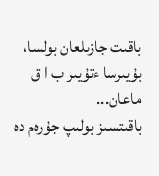باقىت جازىلعان بولسا، بۇيىرسا ءتۇيىر ب ا ق ماعان...
باقىتسىز بولىپ جۇرەم دە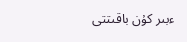ءبىر كۇن باقىتتى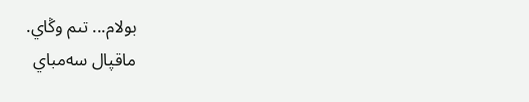بولام... تىم وڭاي.
ماقپال سەمباي